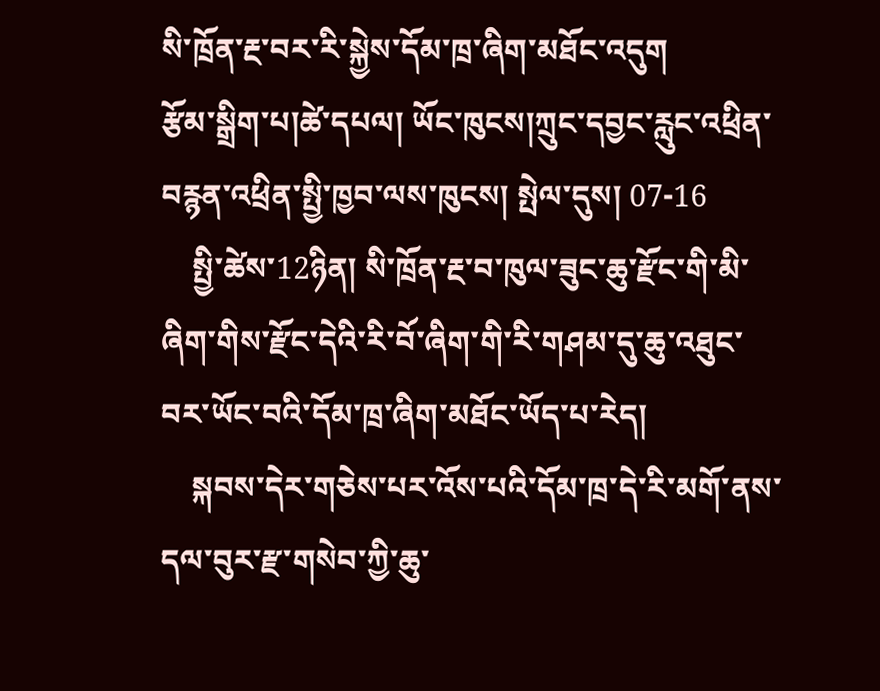སི་ཁྲོན་རྔ་བར་རི་སྐྱེས་དོམ་ཁྲ་ཞིག་མཐོང་འདུག
རྩོམ་སྒྲིག་པ།ཚེ་དཔལ། ཡོང་ཁུངས།ཀྲུང་དབྱང་རླུང་འཕྲིན་བརྙན་འཕྲིན་སྤྱི་ཁྱབ་ལས་ཁུངས། སྤེལ་དུས། 07-16
    སྤྱི་ཚེས་12ཉིན། སི་ཁྲོན་རྔ་བ་ཁུལ་ཟུང་ཆུ་རྫོང་གི་མི་ཞིག་གིས་རྫོང་དེའི་རི་བོ་ཞིག་གི་རི་གཤམ་དུ་ཆུ་འཐུང་བར་ཡོང་བའི་དོམ་ཁྲ་ཞིག་མཐོང་ཡོད་པ་རེད།
    སྐབས་དེར་གཅེས་པར་འོས་པའི་དོམ་ཁྲ་དེ་རི་མགོ་ནས་དལ་བུར་རྫ་གསེབ་ཀྱི་ཆུ་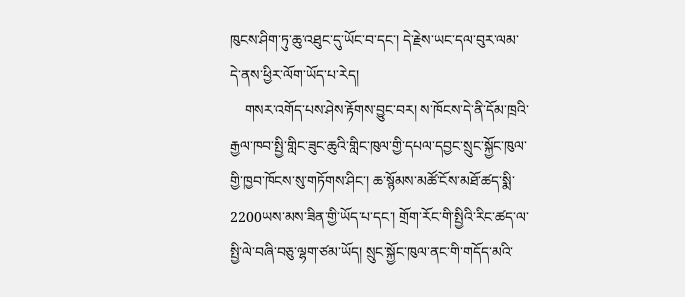ཁུངས་ཤིག་ཏུ་ཆུ་འཐུང་དུ་ཡོང་བ་དང་། དེ་རྗེས་ཡང་དལ་བུར་ལམ་དེ་ནས་ཕྱིར་ལོག་ཡོད་པ་རེད།
    གསར་འགོད་པས་ཤེས་རྟོགས་བྱུང་བར། ས་ཁོངས་དེ་ནི་དོམ་ཁྲའི་རྒྱལ་ཁབ་སྤྱི་གླིང་ཟུང་ཆུའི་གླིང་ཁུལ་གྱི་དཔལ་དབྱང་སྲུང་སྐྱོང་ཁུལ་གྱི་ཁྱབ་ཁོངས་སུ་གཏོགས་ཤིང་། ཆ་སྙོམས་མཚོ་ངོས་མཐོ་ཚད་སྨི་2200ཡས་མས་ཟིན་གྱི་ཡོད་པ་དང་། གྲོག་རོང་གི་སྤྱིའི་རིང་ཚད་ལ་སྤྱི་ལེ་བཞི་བཅུ་ལྷག་ཙམ་ཡོད། སྲུང་སྐྱོང་ཁུལ་ནང་གི་གདོད་མའི་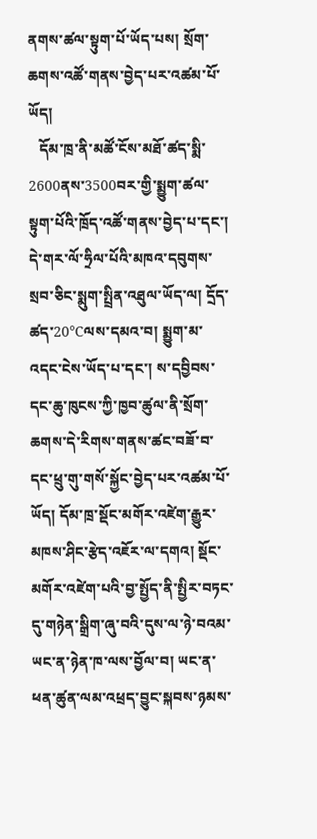ནགས་ཚལ་སྟུག་པོ་ཡོད་པས། སྲོག་ཆགས་འཚོ་གནས་བྱེད་པར་འཚམ་པོ་ཡོད།
   དོམ་ཁྲ་ནི་མཚོ་ངོས་མཐོ་ཚད་སྨི་2600ནས་3500བར་གྱི་སྨྱུག་ཚལ་སྟུག་པོའི་ཁྲོད་འཚོ་གནས་བྱེད་པ་དང་། དེ་གར་ལོ་ཧྲིལ་པོའི་མཁའ་དབུགས་སྲབ་ཅིང་སྨུག་སྤྲིན་འཐུལ་ཡོད་ལ། དྲོད་ཚད་20℃ལས་དམའ་བ། སྨྱུག་མ་འདང་ངེས་ཡོད་པ་དང་། ས་དབྱིབས་དང་ཆུ་ཁུངས་ཀྱི་ཁྱབ་ཚུལ་ནི་སྲོག་ཆགས་དེ་རིགས་གནས་ཚང་བཟོ་བ་དང་ཕྲུ་གུ་གསོ་སྐྱོང་བྱེད་པར་འཚམ་པོ་ཡོད། དོམ་ཁྲ་སྡོང་མགོར་འཛེག་རྒྱུར་མཁས་ཤིང་རྩེད་འཇོར་ལ་དགའ། སྡོང་མགོར་འཛེག་པའི་བྱ་སྤྱོད་ནི་སྤྱིར་བཏང་དུ་གཉེན་སྒྲིག་ཞུ་བའི་དུས་ལ་ཉེ་བའམ་ཡང་ན་ཉེན་ཁ་ལས་བྱོལ་བ། ཡང་ན་ཕན་ཚུན་ལམ་འཕྲད་བྱུང་སྐབས་ཉམས་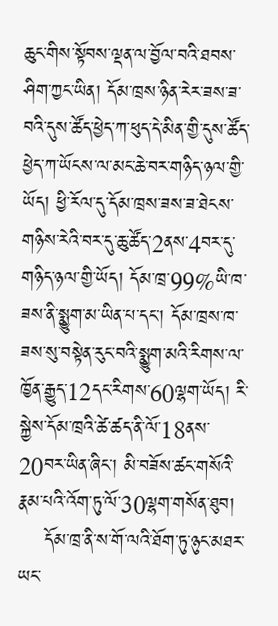ཆུང་གིས་སྟོབས་ལྡན་ལ་བྱོལ་བའི་ཐབས་ཤིག་ཀྱང་ཡིན། དོམ་ཁྲས་ཉིན་རེར་ཟས་ཟ་བའི་དུས་ཚོད་ཕྱེད་ཀ་ཕུད་དེ་མིན་གྱི་དུས་ཚོད་ཕྱེད་ཀ་ཡོངས་ལ་མང་ཆེ་བར་གཉིད་ཉལ་གྱི་ཡོད། ཕྱི་རོལ་དུ་དོམ་ཁྲས་ཟས་ཟ་ཐེངས་གཉིས་རེའི་བར་དུ་ཆུ་ཚོད་2ནས་4བར་དུ་གཉིད་ཉལ་གྱི་ཡོད། དོམ་ཁྲ་99%ཡི་ཁ་ཟས་ནི་སྨྱུག་མ་ཡིན་པ་དང་། དོམ་ཁྲས་ཁ་ཟས་སུ་བསྟེན་རུང་བའི་སྨྱུག་མའི་རིགས་ལ་ཁྱོན་རྒྱུད་12དང་རིགས་60ལྷག་ཡོད། རི་སྐྱེས་དོམ་ཁྲའི་ཚེ་ཚད་ནི་ལོ་18ནས་20བར་ཡིན་ཞིང་། མི་བཟོས་ཚང་གསོའི་རྣམ་པའི་འོག་ཏུ་ལོ་30ལྷག་གསོན་ཐུབ།
    དོམ་ཁྲ་ནི་ས་གོ་ལའི་ཐོག་ཏུ་ཉུང་མཐར་ཡང་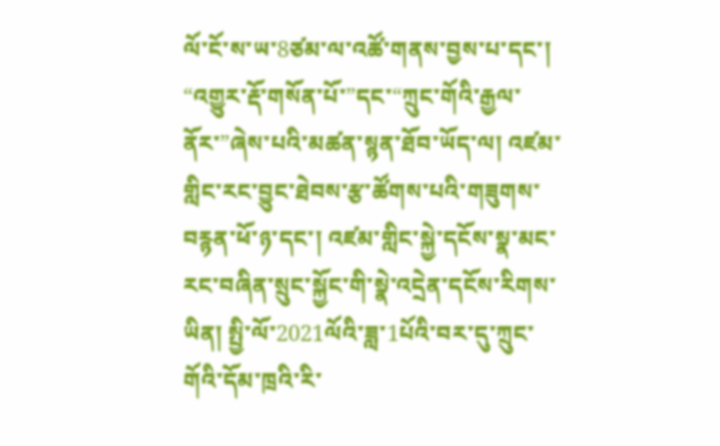ལོ་ངོ་ས་ཡ་8ཙམ་ལ་འཚོ་གནས་བྱས་པ་དང་། “འགྱུར་རྡོ་གསོན་པོ་”དང་“ཀྲུང་གོའི་རྒྱལ་ནོར་”ཞེས་པའི་མཚན་སྙན་ཐོབ་ཡོད་ལ། འཛམ་གླིང་རང་བྱུང་ཐེབས་རྩ་ཚོགས་པའི་གཟུགས་བརྙན་ཕོ་ཉ་དང་། འཛམ་གླིང་སྐྱེ་དངོས་སྣ་མང་རང་བཞིན་སྲུང་སྐྱོང་གི་སྣེ་འདྲེན་དངོས་རིགས་ཡིན། སྤྱི་ལོ་2021ལོའི་ཟླ་1པོའི་བར་དུ་ཀྲུང་གོའི་དོམ་ཁྲའི་རི་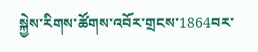སྐྱེས་རིགས་ཚོགས་འབོར་གྲངས་1864བར་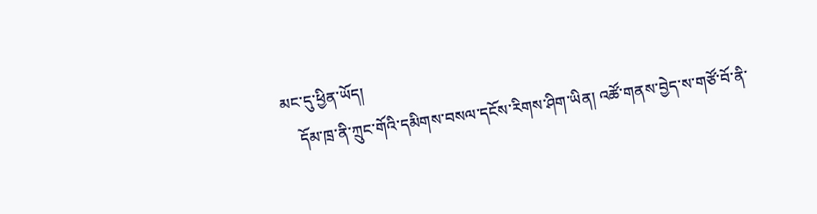མང་དུ་ཕྱིན་ཡོད།
    དོམ་ཁྲ་ནི་ཀྲུང་གོའི་དམིགས་བསལ་དངོས་རིགས་ཤིག་ཡིན། འཚོ་གནས་བྱེད་ས་གཙོ་བོ་ནི་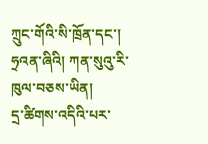ཀྲུང་གོའི་སི་ཁྲོན་དང་།  ཧྲའན་ཞིའི། ཀན་སུའུ་རི་ཁུལ་བཅས་ཡིན།
དྲ་ཚིགས་འདིའི་པར་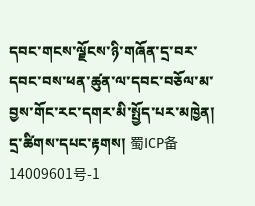དབང་གངས་ལྗོངས་ཉི་གཞོན་དྲ་བར་དབང་བས་ཕན་ཚུན་ལ་དབང་བཅོལ་མ་བྱས་གོང་རང་དགར་མི་སྤྱོད་པར་མཁྱེན།
དྲ་ཚིགས་དཔང་རྟགས། 蜀ICP备14009601号-1